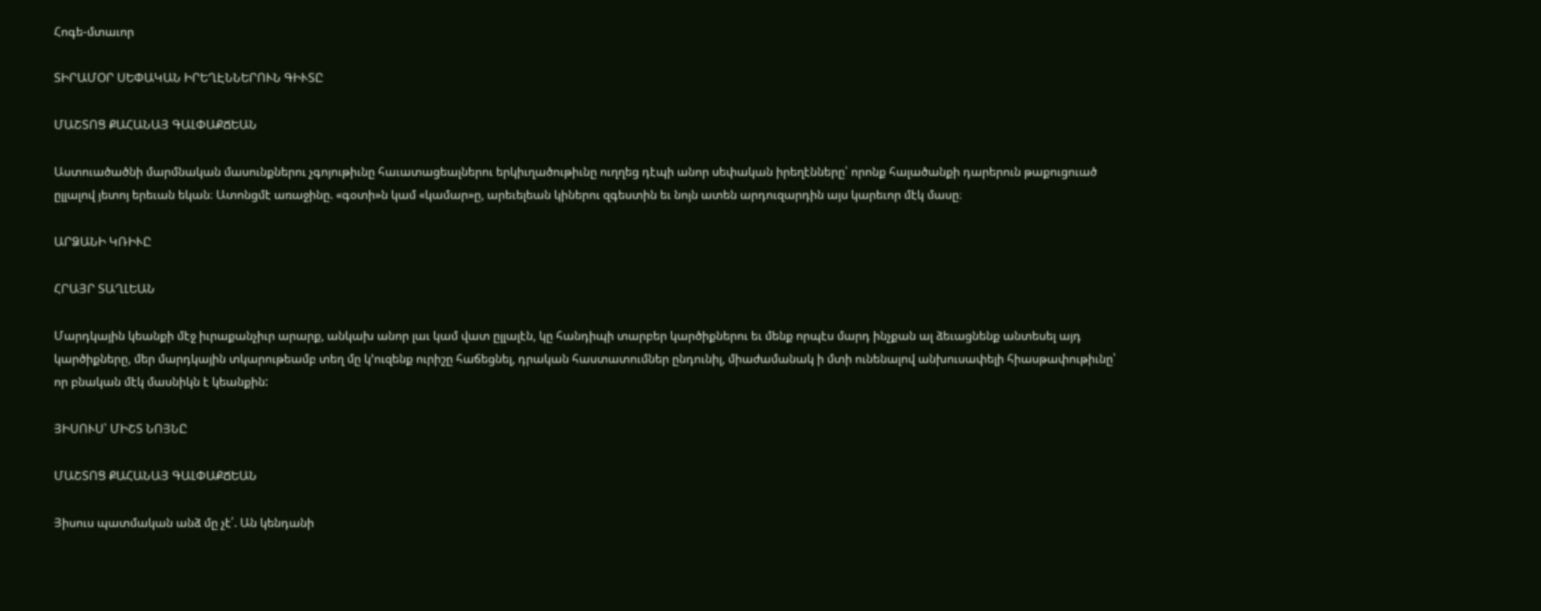Հոգե-մտաւոր

ՏԻՐԱՄՕՐ ՍԵՓԱԿԱՆ ԻՐԵՂԷՆՆԵՐՈՒՆ ԳԻՒՏԸ

ՄԱՇՏՈՑ ՔԱՀԱՆԱՅ ԳԱԼՓԱՔՃԵԱՆ

Աստուածածնի մարմնական մասունքներու չգոյութիւնը հաւատացեալներու երկիւղածութիւնը ուղղեց դէպի անոր սեփական իրեղէնները՝ որոնք հալածանքի դարերուն թաքուցուած ըլլալով յետոյ երեւան եկան։ Ատոնցմէ առաջինը. «գօտի»ն կամ «կամար»ը, արեւելեան կիներու զգեստին եւ նոյն ատեն արդուզարդին այս կարեւոր մէկ մասը։

ԱՐՁԱՆԻ ԿՌԻՒԸ

ՀՐԱՅՐ ՏԱՂԼԵԱՆ

Մարդկային կեանքի մէջ իւրաքանչիւր արարք, անկախ անոր լաւ կամ վատ ըլլալէն, կը հանդիպի տարբեր կարծիքներու եւ մենք որպէս մարդ ինչքան ալ ձեւացնենք անտեսել այդ կարծիքները, մեր մարդկային տկարութեամբ տեղ մը կ՚ուզենք ուրիշը հաճեցնել, դրական հաստատումներ ընդունիլ, միաժամանակ ի մտի ունենալով անխուսափելի հիասթափութիւնը՝ որ բնական մէկ մասնիկն է կեանքին:

ՅԻՍՈՒՍ՝ ՄԻՇՏ ՆՈՅՆԸ

ՄԱՇՏՈՑ ՔԱՀԱՆԱՅ ԳԱԼՓԱՔՃԵԱՆ

Յիսուս պատմական անձ մը չէ՛. Ան կենդանի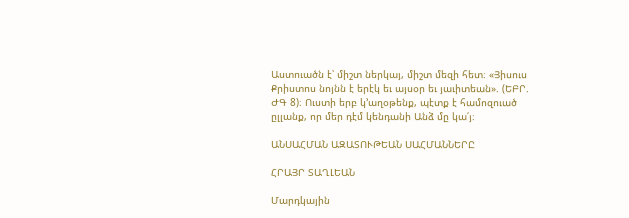Աստուածն է՝ միշտ ներկայ, միշտ մեզի հետ։ «Յիսուս Քրիստոս նոյնն է երէկ եւ այսօր եւ յաւիտեան». (ԵԲՐ. ԺԳ 8)։ Ուստի երբ կ՚աղօթենք, պէտք է համոզուած ըլլանք, որ մեր դէմ կենդանի Անձ մը կա՛յ։

ԱՆՍԱՀՄԱՆ ԱԶԱՏՈՒԹԵԱՆ ՍԱՀՄԱՆՆԵՐԸ

ՀՐԱՅՐ ՏԱՂԼԵԱՆ

Մարդկային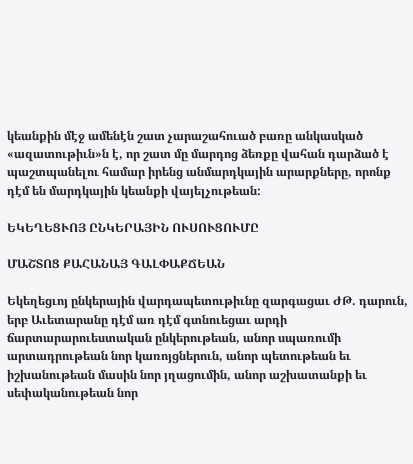կեանքին մէջ ամենէն շատ չարաշահուած բառը անկասկած «ազատութիւն»ն է, որ շատ մը մարդոց ձեռքը վահան դարձած է պաշտպանելու համար իրենց անմարդկային արարքները, որոնք դէմ են մարդկային կեանքի վայելչութեան:

ԵԿԵՂԵՑՒՈՅ ԸՆԿԵՐԱՅԻՆ ՈՒՍՈՒՑՈՒՄԸ

ՄԱՇՏՈՑ ՔԱՀԱՆԱՅ ԳԱԼՓԱՔՃԵԱՆ

Եկեղեցւոյ ընկերային վարդապետութիւնը զարգացաւ ԺԹ. դարուն, երբ Աւետարանը դէմ առ դէմ գտնուեցաւ արդի ճարտարարուեստական ընկերութեան, անոր սպառումի արտադրութեան նոր կառոյցներուն, անոր պետութեան եւ իշխանութեան մասին նոր յղացումին, անոր աշխատանքի եւ սեփականութեան նոր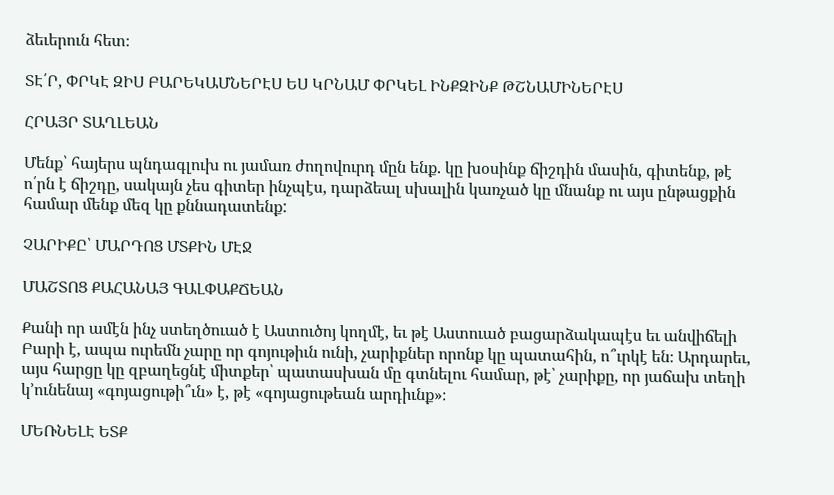ձեւերուն հետ։

ՏԷ՛Ր, ՓՐԿԷ ԶԻՍ ԲԱՐԵԿԱՄՆԵՐԷՍ ԵՍ ԿՐՆԱՄ ՓՐԿԵԼ ԻՆՔԶԻՆՔ ԹՇՆԱՄԻՆԵՐԷՍ

ՀՐԱՅՐ ՏԱՂԼԵԱՆ

Մենք՝ հայերս պնդագլուխ ու յամառ ժողովուրդ մըն ենք. կը խօսինք ճիշդին մասին, գիտենք, թէ ո՛րն է ճիշդը, սակայն չես գիտեր ինչպէս, դարձեալ սխալին կառչած կը մնանք ու այս ընթացքին համար մենք մեզ կը քննադատենք:

ՉԱՐԻՔԸ՝ ՄԱՐԴՈՑ ՄՏՔԻՆ ՄԷՋ

ՄԱՇՏՈՑ ՔԱՀԱՆԱՅ ԳԱԼՓԱՔՃԵԱՆ

Քանի որ ամէն ինչ ստեղծուած է Աստուծոյ կողմէ, եւ թէ Աստուած բացարձակապէս եւ անվիճելի Բարի է, ապա ուրեմն չարը որ գոյութիւն ունի, չարիքներ որոնք կը պատահին, ո՞ւրկէ են։ Արդարեւ, այս հարցը կը զբաղեցնէ միտքեր՝ պատասխան մը գտնելու համար, թէ՝ չարիքը, որ յաճախ տեղի կ՚ունենայ «գոյացութի՞ւն» է, թէ «գոյացութեան արդիւնք»։

ՄԵՌՆԵԼԷ ԵՏՔ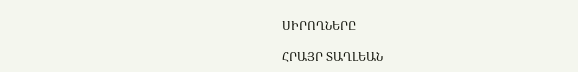ՍԻՐՈՂՆԵՐԸ

ՀՐԱՅՐ ՏԱՂԼԵԱՆ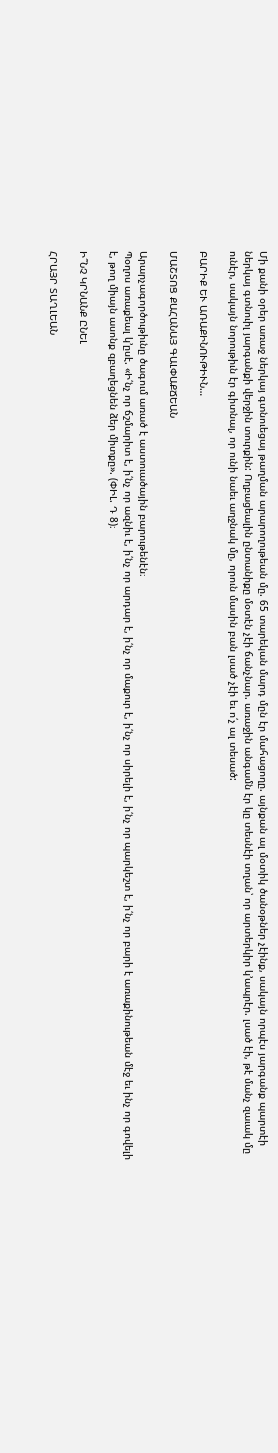Մի քանի օրեր առաջ ներկայ գտնուեցայ թաղման արարողութեան մը. 65 տարեկան մարդ մըն էր մահացողը. այնքան ալ մօտիկ ծանօթներ չէինք, սակայն որպէս յարգանք պարտէի ներկայ գտնուիլ յարգանքի վերջին տուրքին: Ողբացեալին ընտանիքը մօտէն չէի ճանչնար. առաջին անգամն էր կը տեսնէի տղան՝ որ արտերկիր կ՚ապրէր. լսած էի, թէ մանչ զաւակ մը ունէր, սակայն նորութիւն էր գիտնալ, որ ունի նաեւ աղջնակ մը, որուն մասին բան լսած չէի եւ ո՛չ ալ տեսած:

ԲԱՐԻՔ ԵՒ ԱՌԱՔԻՆՈՒԹԻՒՆ…

ՄԱՇՏՈՑ ՔԱՀԱՆԱՅ ԳԱԼՓԱՔՃԵԱՆ

Արարչագործութիւնը ծագում առած է աստուածային բարութենէն։
Պօղոս առաքեալ կ՚ըսէ. «Ի՛նչ որ ճշմարիտ է, ի՛նչ որ ազնիւ է, ի՛նչ որ արդար է, ի՛նչ որ մաքուր է, ի՛նչ որ սիրելի է, ի՛նչ որ պարկեշտ է, ի՛նչ որ բարի է առաքինութեան մէջ եւ ինչ որ գովելի է, թող միայն ասոնք զբաղեցնեն ձեր միտքը». (ՓԻԼ. Դ 8)։

Ի՞ՆՉ ԿՐՆԱՆՔ ԸՆԵԼ

ՀՐԱՅՐ ՏԱՂԼԵԱՆ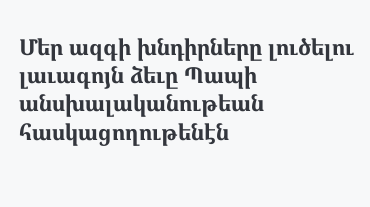Մեր ազգի խնդիրները լուծելու լաւագոյն ձեւը Պապի անսխալականութեան հասկացողութենէն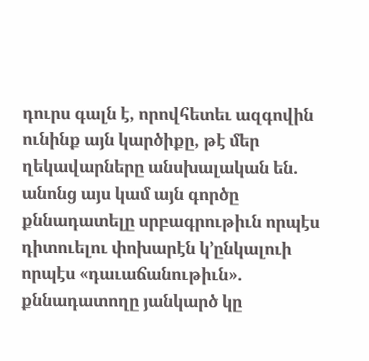դուրս գալն է, որովհետեւ ազգովին ունինք այն կարծիքը, թէ մեր ղեկավարները անսխալական են. անոնց այս կամ այն գործը քննադատելը սրբագրութիւն որպէս դիտուելու փոխարէն կ՚ընկալուի որպէս «դաւաճանութիւն». քննադատողը յանկարծ կը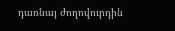դառնայ ժողովուրդին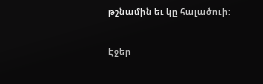թշնամին եւ կը հալածուի:

Էջեր